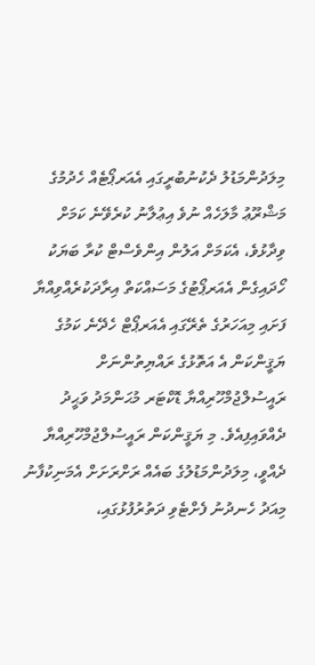މިލަދުންމަޑުލު ދެކުނުބުރީގައި އެއަރޕޯޓެއް ހެދުމުގެ މަޝްރޫޢު މާލަހެއް ނުވެ އިޢުލާނު ކުރެވޭނެ ކަމަށް ވިދާޅުވެ، އެކަމަށް އަލުން އިންވެސްޓް ކުރާ ބަޔަކު ހޯދައިގެން އެއަރޕޯޓުގެ މަސައްކަތް އިރާދަކުރެއްވިއްޔާ ފަށައި މިއަހަރުގެ ތެރޭގައި އެއަރޕޯޓް ހެދޭނެ ކަމުގެ ޔަޤީންކަން އެ އަތޮޅުގެ ރައްޔިތުންނަށް ރައީސުލްޖުމްހޫރިއްޔާ ޑޮކްޓަރ މުޙަންމަދު ވަޙީދު ދެއްވައިފިއެވެ. މި ޔަޤީންކަން ރައީސުލްޖުމްހޫރިއްޔާ ދެއްވީ، މިލަދުންމަޑުލުގެ ބައެއް ރަށްރަށަށް އެމަނިކުފާނު މިއަދު ހެނދުނު ފެށްޓެވި ދަތުރުފުޅުގައި،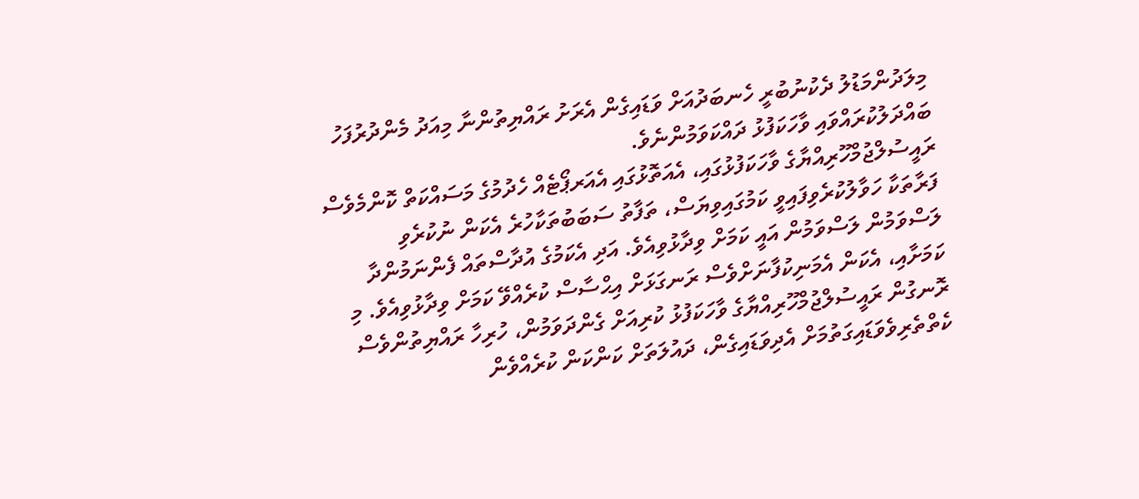މިލަދުންމަޑުލު ދެކުނުބުރީ ހެނބަދުއަށް ވަޑައިގެން އެރަށު ރައްޔިތުންނާ މިއަދު މެންދުރުފަހު ބައްދަލުކުރައްވައި ވާހަކަފުޅު ދައްކަވަމުންނެވެ.
ރައީސުލްޖުމްހޫރިއްޔާގެ ވާހަކަފުޅުގައި، އެއަތޮޅުގައި އެއަރޕޯޓެއް ހެދުމުގެ މަސައްކަތް ކޮންމެވެސް ފަރާތަކާ ހަވާލުކުރެވިފައިވީ ކަމުގައިވިޔަސް، ތަފާތު ސަބަބުތަކާހުރެ އެކަން ނުކުރެވި ލަސްވަމުން ލަސްވަމުން އައީ ކަމަށް ވިދާޅުވިއެވެ. އަދި އެކަމުގެ އުދާސްތައް ފެންނަމުންދާ ކަމަށާއި، އެކަން އެމަނިކުފާނަށްވެސް ރަނގަޅަށް އިޙްސާސް ކުރެއްވޭ ކަމަށް ވިދާޅުވިއެވެ. މި ރޮނގުން ރައީސުލްޖުމްހޫރިއްޔާގެ ވާހަކަފުޅު ކުރިއަށް ގެންދަވަމުން، ހުރިހާ ރައްޔިތުންވެސް ކެތްތެރިވެވަޑައިގަތުމަށް އެދިވަޑައިގެން، ދައުލަތަށް ކަންކަން ކުރެއްވެން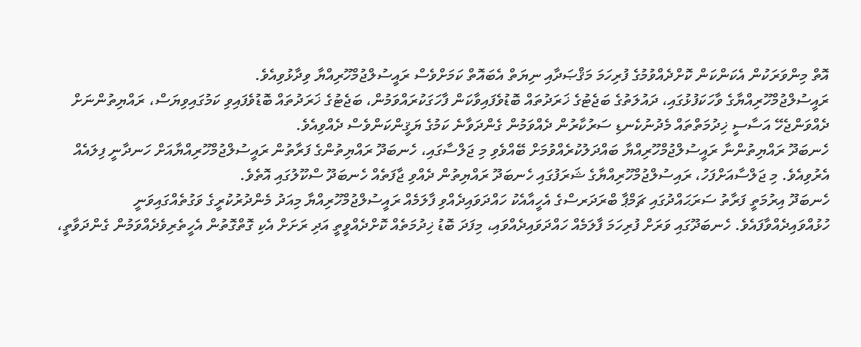އޮތް މިންވަރަކުން އެކަންކަން ކޮށްދެއްވުމުގެ ފުރިހަމަ މަޤްޞަދާއި ނިޔަތް އެބައޮތް ކަމަށްވެސް ރައީސުލްޖުމްހޫރިއްޔާ ވިދާޅުވިއެވެ.
ރައީސުލްޖުމްހޫރިއްޔާގެ ވާހަކަފުޅުގައި، ދައުލަތުގެ ބަޖެޓުގެ ޚަރަދުތައް ބޮޑުވެފައިވާކަން ފާހަގަކުރައްވަމުން، ބަޖެޓުގެ ޚަރަދުތައް ބޮޑުވެފައިވި ކަމުގައިވިޔަސް، ރައްޔިތުންނަށް ދެއްވަންޖެހޭ އަސާސީ ޚިދުމަތްތައް މެދުނުކެނޑި ސަރުކާރުން ދެއްވަމުން ގެންދަވާނެ ކަމުގެ ޔަޤީންކަންވެސް ދެއްވިއެވެ.
ހެނބަދޫ ރައްޔިތުންނާ ރައީސުލްޖުމްހޫރިއްޔާ ބައްދަލުކުރެއްވުމަށް ބޭއްވެވި މި ޖަލްސާގައި، ހެނބަދޫ ރައްޔިތުންގެ ފަރާތުން ރައީސުލްޖުމްހޫރިއްޔާއަށް ހަނދާނީ ފިލައެއް އެރުވިއެވެ. މި ޖަލްސާއަށްފަހު، ރައިސުލްޖުމްހޫރިއްޔާގެ ޝަރަފުގައި ހެނބަދޫ ރައްޔިތުން ދެއްވި ޖާފަތެއް ހެނބަދޫ ސްކޫލުގައި އޮތެވެ.
ހެނބަދޫ އިރުމަތީ ފަރާތު ސަރަޙައްދުގައި ޗަމްޕާ ބްރަދަރސްގެ އެހީއާއެކު ހައްދަވައިދެއްވި ފާލަމެއް ރައީސުލްޖުމްހޫރިއްޔާ މިއަދު މެންދުރުކުރީގެ ވަގުތެއްގައިވަނީ ހުޅުއްވައިދެއްވާފައެވެ. ހެނބަދޫގައި ވަރަށް ފުރިހަމަ ފާލަމެއް ހައްދަވައިދެއްވައި، މިފަދަ ބޮޑު ޚިދުމަތެއް ކޮށްދެއްވީތީ އަދި ރަށަށް އެކި ގޮތްގޮތުން އެހީތެރިވެދެއްވަމުން ގެންދަވާތީ،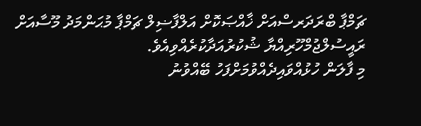ޗަމްޕާ ބްރަދަރސްއަށް ޚާއްޞަކޮށް އަލްފާޟިލް ޗަމްޕާ މުޙަންމަދު މޫސާއަށް ރައީސުލްޖުމްހޫރިއްޔާ ޝުކުރުއަދާކުރެއްވިއެވެ.
މި ފާލަން ހުޅުއްވައިދެއްވުމަށްފަހު ބޭއްވުނު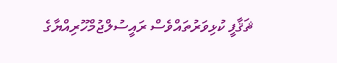ޘަޤާފީ ކުޅިވަރުތައްވެސް ރައީސުލްޖުމްހޫރިއްޔާގެ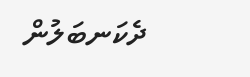ދެކަނބަލުން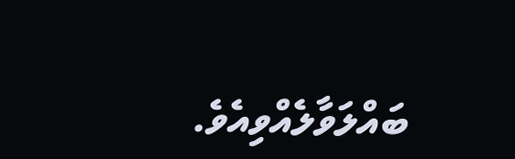ބައްލަވާލެއްވިއެވެ.